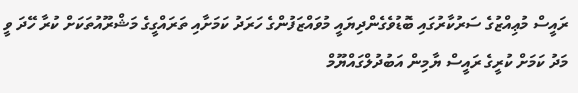ރައީސް މުޢިއްޒުގެ ސަރުކާރުގައި ބޮޑުވެގެންދިޔައީ މުވައްޒަފުންގެ ހަރަދު ކަމަށާއި ތަރައްގީގެ މަޝްރޫއުތަކަށް ކުރާ ހޭދަ ވީ މަދު ކަމަށް ކުރީގެ ރައީސް ޔާމިން އަބުދުލްގައްޔޫމް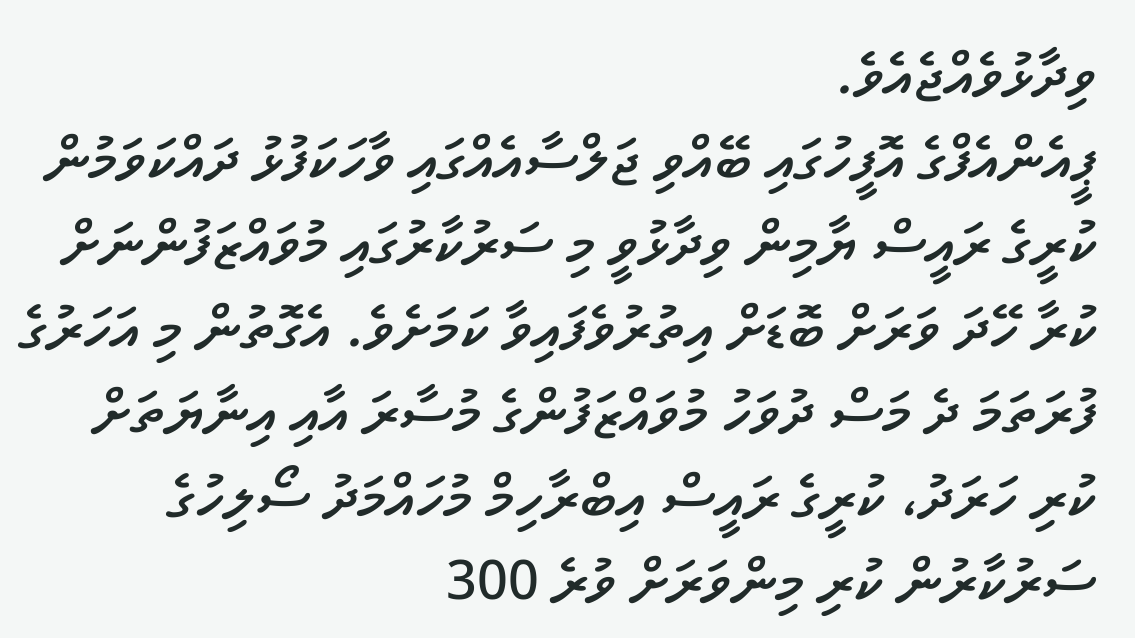ވިދާޅުވެއްޖެއެވެ.
ޕީއެންއެފްގެ އޮފީހުގައި ބޭއްވި ޖަލްސާއެއްގައި ވާހަކަފުޅު ދައްކަވަމުން ކުރީގެ ރައީސް ޔާމިން ވިދާޅުވީ މި ސަރުކާރުގައި މުވައްޒަފުންނަށް ކުރާ ހޭދަ ވަރަށް ބޮޑަށް އިތުރުވެފައިވާ ކަމަށެވެ. އެގޮތުން މި އަހަރުގެ ފުރަތަމަ ދެ މަސް ދުވަހު މުވައްޒަފުންގެ މުސާރަ އާއި އިނާޔަތަށް ކުރި ހަރަދު، ކުރީގެ ރައީސް އިބްރާހިމް މުހައްމަދު ސޯލިހުގެ ސަރުކާރުން ކުރި މިންވަރަށް ވުރެ 300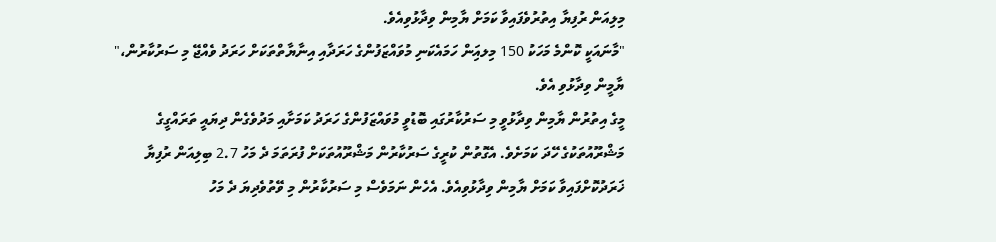މިލިއަން ރުފިޔާ އިތުރުވެފައިވާ ކަމަށް ޔާމިން ވިދާޅުވިއެވެ.
"މާނައަކީ ކޮންމެ މަހަކު 150 މިލއަިން ހަމައެކަނި މުވައްޒަފުންގެ ހަރަދާއި އިނާޔާތްތަކަށް ހަރަދު ވެއްޖޭ މި ސަރުކާރުން،" ޔާމީން ވިދާޅުވި އެވެ.
މީގެ އިތުރުން ޔާމިން ވިދާޅުވީ މި ސަރުކާރުގައި ބޮޑުވީ މުވައްޒަފުންގެ ހަރަދު ކަމަށާއި މަދުވެގެން ދިޔައީ ތަރައްގީގެ މަޝްރޫއުތަކުގެ ހޭދަ ކަމަށެވެ. އެގޮތުން ކުރީގެ ސަރުކާރުން މަޝްރޫއުތަކަށް ފުރަތަމަ ދެ މަހު 2.7 ބިލިއަން ރުފިޔާ ޚަރަދުކޮށްފައިވާ ކަމަށް ޔާމިން ވިދާޅުވިއެވެ. އެހެން ނަމަވެސް މި ސަރުކާރުން މި ވޭތުވެދިޔަ ދެ މަހު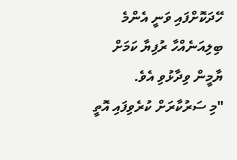ހޭދަކޮށްފައި ވަނީ އެންމެ ބިލިއަނެއްހާ ރުފިޔާ ކަމަށް ޔާމީން ވިދާޅުވި އެވެ.
"މި ސަރުކާރަށް ކުރެވިފައި އޮތީ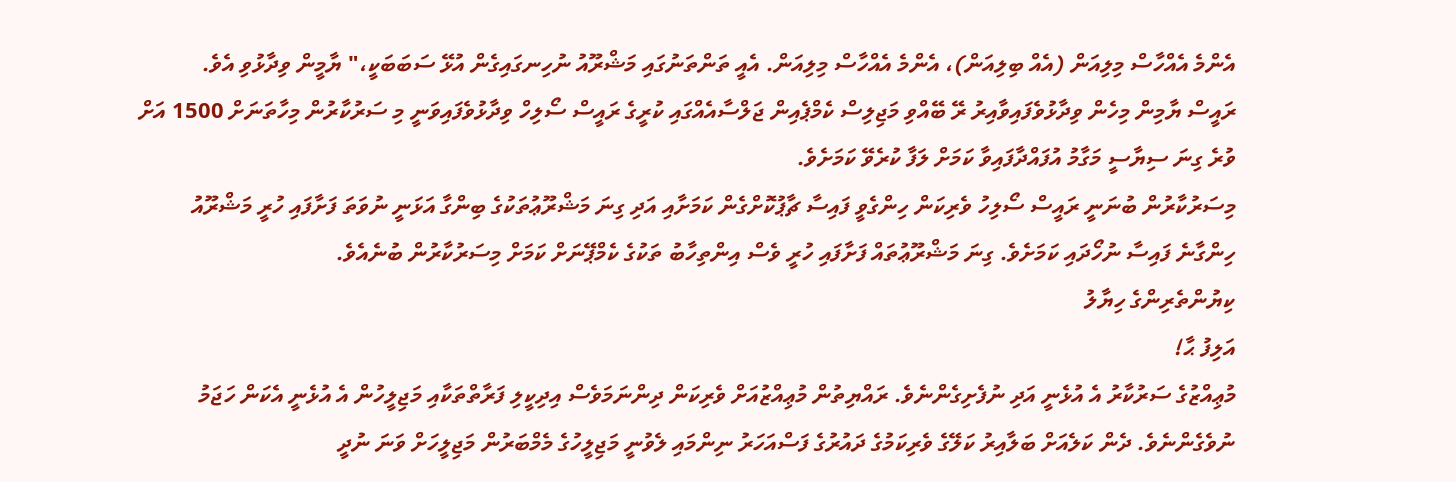އެންމެ އެއްހާސް މިލިއަން (އެއް ބިލިއަން)، އެންމެ އެއްހާސް މިލިއަން. އެއީ ތަންތަނުގައި މަޝްރޫއު ނުހިނގައިގެން އުޅޭ ސަބަބަކީ،" ޔާމީން ވިދާޅުވި އެވެ.
ރައީސް ޔާމިން މިހެން ވިދާޅުވެފައިވާއިރު ރޭ ބޭއްވި މަޖިލިސް ކެމްޕެއިން ޖަލްސާއެއްގައި ކުރީގެ ރައީސް ސޯލިހް ވިދާޅުވެފައިވަނީ މި ސަރުކާރުން މިހާތަނަށް 1500 އަށް ވުރެ ގިނަ ސިޔާސީ މަގާމު އުފައްދާފައިވާ ކަމަށް ލަފާ ކުރެވޭ ކަމަށެވެ.
މިސަރުކާރުން ބުނަނީ ރައީސް ސޯލިހު ވެރިކަން ހިންގެވީ ފައިސާ ޗާޕުކޮށްގެން ކަމަށާއި އަދި ގިނަ މަޝްރޫޢުތަކުގެ ބިންގާ އަޅަނީ ނުވަތަ ފަށާފައި ހުރީ މަޝްރޫއު ހިންގާނެ ފައިސާ ނުހޯދައި ކަމަށެވެ. ގިނަ މަޝްރޫޢުތައް ފަށާފައި ހުރީ ވެސް އިންތިހާބު ތަކުގެ ކެމްޕޭނަށް ކަމަށް މިސަރުކާރުން ބުނެއެވެ.
ކިޔުންތެރިންގެ ހިޔާލު
އަލިފު ޙާ!
މުޢިއްޒުގެ ސަރުކާރު އެ އުޅެނީ އަދި ނުފެށިގެންނެވެ. ރައްޔިތުން މުޢިއްޒުއަށް ވެރިކަން ދިންނަމަވެސް އިދިކީލި ފަރާތްތަކާއި މަޖިލީހުން އެ އުޅެނީ އެކަން ހަޖަމު ނުވެގެންނެވެ. ދެން ކަލެއަށް ބަލާއިރު ކަލޭގެ ވެރިކަމުގެ ދައުރުގެ ފަސްއަހަރު ނިންމައި ލެވުނީ މަޖިލީހުގެ މެމްބަރުން މަޖިލީހަށް ވަނަ ނުދީ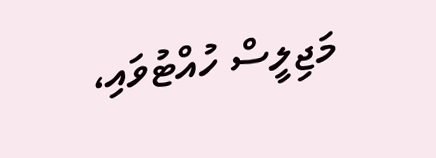މަޖިލީސް ހުއްޓުވައި،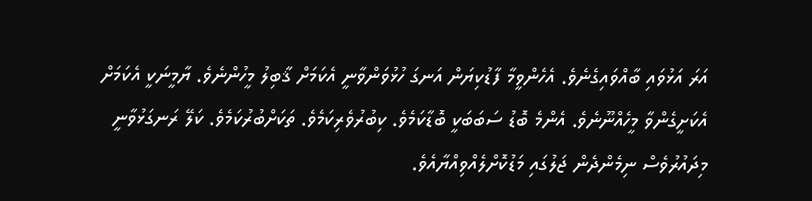އަރަ އަޅުވައި ބާއްވައިގެނެވެ. އެހެންވީމާ ފާޑުކިޔަން އަނގަ ހުޅުވަންވާނީ އެކަމަށް ޤާބިލު މީހުންނެވެ. ޔާމީނަކީ އެކަމަށް އެކަށީގެންވާ މީހެއްނޫނެވެ. އެންމެ ބޮޑު ސަބަބަކީ ބޮޑާކަމެވެ. ކިބުރުވެރިކަމެވެ. ތަކަށްބުރުކަމެވެ. ކަލޭ ރަނގަޅުވާނީ މިދައުރުވެސް ނިމެންދެން ޖަލުގައި މަޑުކޮށްލެއްވިއްޔާއެވެ.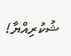ޝުކުރިއްޔާ!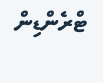ޓްރެންޑިން